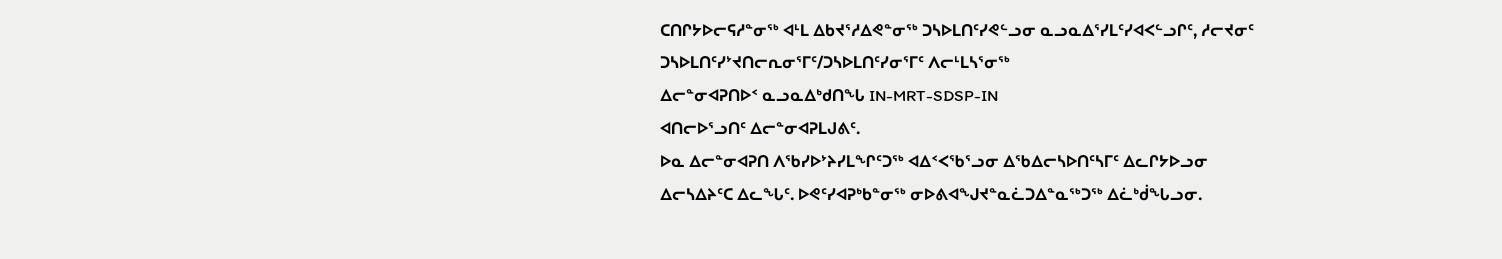ᑕᑎᒋᔭᐅᓕᕋᓱᓐᓂᖅ ᐊᒻᒪ ᐃᑲᔪᕐᓱᐃᕙᓐᓂᖅ ᑐᓴᐅᒪᑎᑦᓯᕙᓪᓗᓂ ᓇᓗᓇᐃᕐᓯᒪᑦᓯᐊᐸᓪᓗᒋᑦ, ᓱᓕᔪᓂᑦ
ᑐᓴᐅᒪᑎᑦᓯᔾᔪᑎᓕᕆᓂᕐᒥᑦ/ᑐᓴᐅᒪᑎᑦᓯᓂᕐᒥᑦ ᐱᓕᒻᒪᓴᕐᓂᖅ
ᐃᓕᓐᓂᐊᕈᑎᐅᑉ ᓇᓗᓇᐃᒃᑯᑎᖓ IN-MRT-SDSP-IN
ᐊᑎᓕᐅᕐᓗᑎᑦ ᐃᓕᓐᓂᐊᕈᒪᒍᕕᑦ.
ᐅᓇ ᐃᓕᓐᓂᐊᕈᑎ ᐱᖃᓯᐅᔾᔨᓯᒪᖏᑦᑐᖅ ᐊᐃᑉᐸᖃᕐᓗᓂ ᐃᖃᐃᓕᓴᐅᑎᑦᓴᒥᑦ ᐃᓚᒋᔭᐅᓗᓂ ᐃᓕᓴᐃᔨᑦᑕ ᐃᓚᖓᑦ. ᐅᕙᑦᓯᐊᕈᒃᑲᓐᓂᖅ ᓂᐅᕕᐊᖑᔪᓐᓇᓛᑐᐃᓐᓇᖅᑐᖅ ᐃᓛᒃᑰᖓᓗᓂ.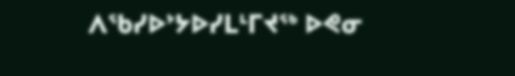ᐱᖃᓯᐅᔾᔭᐅᓯᒪᒻᒥᔪᖅ ᐅᕙᓂ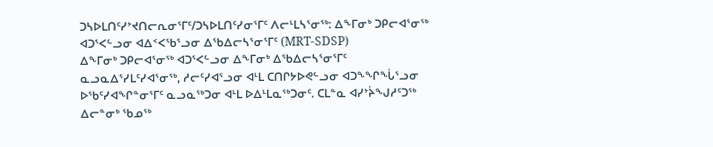ᑐᓴᐅᒪᑎᑦᓯᔾᔪᑎᓕᕆᓂᕐᒥᑦ/ᑐᓴᐅᒪᑎᑦᓯᓂᕐᒥᑦ ᐱᓕᒻᒪᓴᕐᓂᖅ: ᐃᖕᒥᓂᒃ ᑐᑭᓕᐊᕐᓂᖅ ᐊᑐᕐᐸᓪᓗᓂ ᐊᐃᑉᐸᖃᕐᓗᓂ ᐃᖃᐃᓕᓴᕐᓂᕐᒥᑦ (MRT-SDSP)
ᐃᖕᒥᓂᒃ ᑐᑭᓕᐊᕐᓂᖅ ᐊᑐᕐᐸᓪᓗᓂ ᐃᖕᒥᓂᒃ ᐃᖃᐃᓕᓴᕐᓂᕐᒥᑦ
ᓇᓗᓇᐃᕐᓯᒪᑦᓯᐊᕐᓂᖅ, ᓱᓕᑦᓯᐊᕐᓗᓂ ᐊᒻᒪ ᑕᑎᒋᔭᐅᕙᓪᓗᓂ ᐊᑐᖕᖏᖔᕐᓗᓂ ᐅᖃᑦᓯᐊᖏᓐᓂᕐᒥᑦ ᓇᓗᓇᖅᑐᓂ ᐊᒻᒪ ᐅᐃᒻᒪᓇᖅᑐᓂᑦ. ᑕᒪᓐᓇ ᐊᓯᔾᔩᖑᓱᑦᑐᖅ ᐃᓕᓐᓂᒃ ᖃᓄᖅ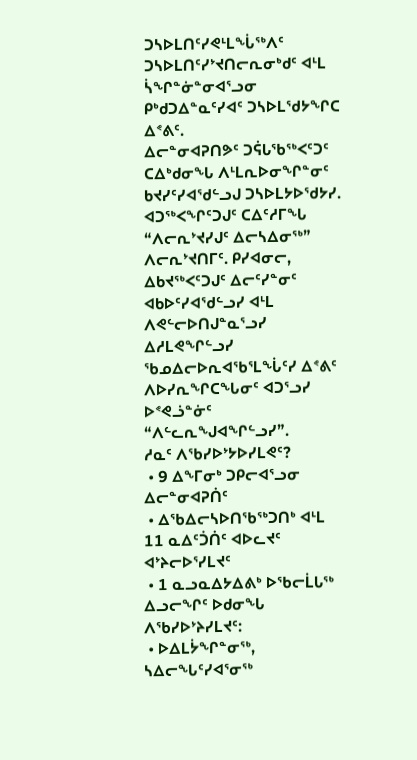ᑐᓴᐅᒪᑎᑦᓯᕙᒻᒪᖔᖅᐱᑦ ᑐᓴᐅᒪᑎᑦᓯᔾᔪᑎᓕᕆᓂᒃᑯᑦ ᐊᒻᒪ ᓵᖏᓐᓃᓐᓂᐊᕐᓗᓂ ᑭᒃᑯᑐᐃᓐᓇᑦᓯᐊᑦ ᑐᓴᐅᒪᖁᔭᖏᑕ ᐃᕝᕕᑦ.
ᐃᓕᓐᓂᐊᕈᑎᕗᑦ ᑐᕌᒐᖃᖅᐸᑦᑐᑦ ᑕᐃᒃᑯᓂᖓ ᐱᒻᒪᕆᐅᓂᖏᓐᓂᑦ ᑲᔪᓯᑦᓯᐊᖁᓪᓗᒍ ᑐᓴᐅᒪᔭᐅᖁᔭᓯ. ᐊᑐᖅᐸᖏᑦᑐᒍᑦ ᑕᐃᑦᓱᒥᖓ “ᐱᓕᕆᔾᔪᓯᒍᑦ ᐃᓕᓴᐃᓂᖅ” ᐱᓕᕆᔾᔪᑎᒥᑦ. ᑭᓯᐊᓂᓕ, ᐃᑲᔪᖅᐸᑦᑐᒍᑦ ᐃᓕᑦᓯᓐᓂᑦ ᐊᑲᐅᑦᓯᐊᖁᓪᓗᓯ ᐊᒻᒪ ᐱᕙᓪᓕᐅᑎᒍᓐᓇᕐᓗᓯ ᐃᓱᒪᕙᖏᓪᓗᓯ ᖃᓄᐃᓕᐅᕆᐊᖃᕐᒪᖔᑦᓯ ᐃᕝᕕᑦ ᐱᐅᓯᕆᖏᑕᖓᓂᑦ ᐊᑐᕐᓗᓯ ᐅᕝᕙᓘᓐᓃᑦ “ᐱᓪᓚᕆᖑᐊᖏᓪᓗᓯ”.
ᓱᓇᑦ ᐱᖃᓯᐅᔾᔭᐅᓯᒪᕙᑦ?
 • 9 ᐃᖕᒥᓂᒃ ᑐᑭᓕᐊᕐᓗᓂ ᐃᓕᓐᓂᐊᕈᑏᑦ
 • ᐃᖃᐃᓕᓴᐅᑎᖃᖅᑐᑎᒃ ᐊᒻᒪ 11 ᓇᐃᑦᑑᑏᑦ ᐊᐅᓚᔪᑦ ᐊᔾᔨᓕᐅᕐᓯᒪᔪᑦ
 • 1 ᓇᓗᓇᐃᔭᐃᕕᒃ ᐅᖃᓕᒫᒐᖅ
ᐃᓗᓕᖏᑦ ᐅᑯᓂᖓ ᐱᖃᓯᐅᔾᔨᓯᒪᔪᑦ:
 • ᐅᐃᒪᔮᖏᓐᓂᖅ, ᓴᐃᓕᖓᑦᓯᐊᕐᓂᖅ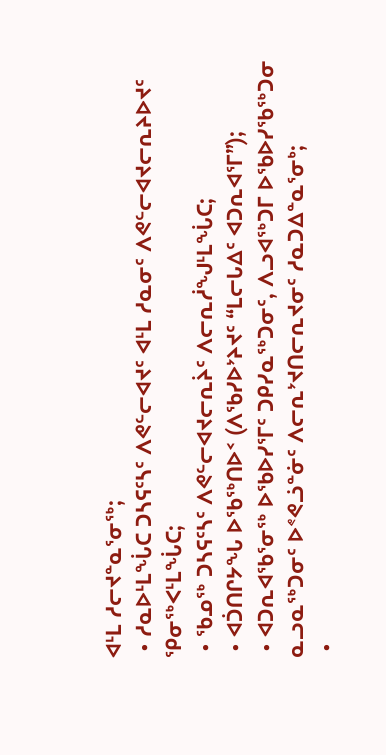ᐊᒻᒪ ᓱᓕᔪᓐᓇᕐᓂᖅ;
 • ᓱᓇᐅᒻᒪᖔᑕ ᑐᓴᕋᑦᓴᑦ ᐱᕙᓪᓕᐊᔪᑦ ᐊᒻᒪ ᓱᓇᓂᑦ ᐱᕙᓪᓕᐊᔪᓕᕆᔨᐅᔪᑦ ᕿᓂᖅᐸᒻᒪᖔᑕ;
 • ᖃᓄᖅ ᑐᓴᕋᑦᓴᑦ ᐱᕙᓪᓕᐊᔪᓕᕆᔩᑦ ᐱᓕᕆᓲᖑᒻᒪᖔᑕ;
 • ᐊᑑᑎᒋᔭᖓ ᐅᖃᖅᑎᐅᑉ (ᐱᖃᓯᐅᔾᔨᔪᑦ “ᒪᓕᒐᐃᑦ ᐊᑐᕆᐊᕐᒥ”);
 • ᐊᑐᕆᐊᖃᕐᓂᖅ ᐅᖃᐅᓯᕐᒥᑦ ᑐᑭᓯᓇᖅᑐᓂᑦ, ᐱᓗᐊᖅᑐᒥ ᐅᖃᐅᓯᖃᖅᑐᓂ ᓇᓗᓇᖅᑐᓂᑦ ᐅᕝᕙᓘᓐᓃᑦ ᐱᓕᕆᔾᔪᑎᓕᕆᔪᓂᑦ ᓱᓇᑐᐃᓐᓇᕐᓂᒃ;
 •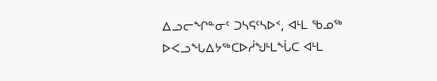ᐃᓗᓕᖏᓐᓂᑦ ᑐᓴᕋᑦᓴᐅᑉ, ᐊᒻᒪ ᖃᓄᖅ ᐅᐸᓗᖓᐃᔭᖅᑕᐅᓲᖑᒻᒪᖔᑕ ᐊᒻᒪ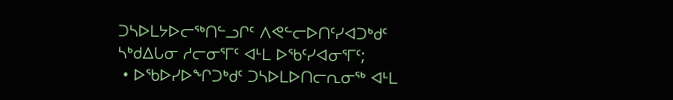ᑐᓴᐅᒪᔭᐅᓕᖅᑎᓪᓗᒋᑦ ᐱᕙᓪᓕᐅᑎᑦᓯᐊᑐᒃᑯᑦ ᓴᒃᑯᐃᒐᓂ ᓱᓕᓂᕐᒥᑦ ᐊᒻᒪ ᐅᖃᑦᓯᐊᓂᕐᒥᑦ;
 • ᐅᖃᐅᓯᐅᖏᑐᒃᑯᑦ ᑐᓴᐅᒪᐅᑎᓕᕆᓂᖅ ᐊᒻᒪ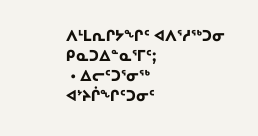ᐱᒻᒪᕆᒋᔭᖏᑦ ᐊᐱᕐᓱᖅᑐᓂ ᑭᓇᑐᐃᓐᓇᕐᒥᑦ;
 • ᐃᓕᑦᑐᕐᓂᖅ ᐊᔾᔨᒌᖏᑦᑐᓂᑦ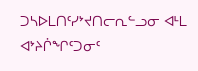ᑐᓴᐅᒪᑎᑦᓯᔾᔪᑎᓕᕆᓪᓗᓂ ᐊᒻᒪ ᐊᔾᔨᒌᖏᑦᑐᓂᑦ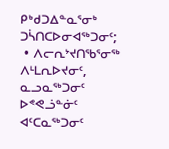ᑭᒃᑯᑐᐃᓐᓇᕐᓂᒃ  ᑐᓵᑎᑕᐅᓂᐊᖅᑐᓂᑦ;
 • ᐱᓕᕆᔾᔪᑎᖃᕐᓂᖅ ᐱᒻᒪᕆᐅᔪᓂᑦ, ᓇᓗᓇᖅᑐᓂᑦ ᐅᕝᕙᓘᓐᓃᑦ ᐊᑦᑕᓇᖅᑐᓂᑦ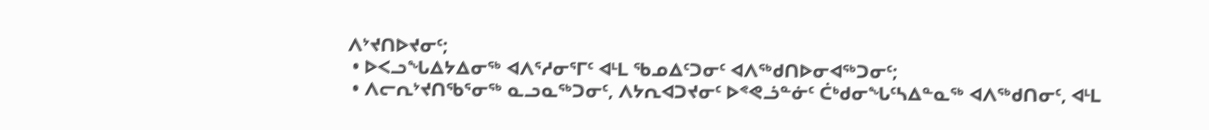ᐱᔾᔪᑎᐅᔪᓂᑦ;
 • ᐅᐸᓗᖓᐃᔭᐃᓂᖅ ᐊᐱᕐᓱᓂᕐᒥᑦ ᐊᒻᒪ ᖃᓄᐃᑦᑐᓂᑦ ᐊᐱᖅᑯᑎᐅᓂᐊᖅᑐᓂᑦ;
 • ᐱᓕᕆᔾᔪᑎᖃᕐᓂᖅ ᓇᓗᓇᖅᑐᓂᑦ, ᐱᔭᕆᐊᑐᔪᓂᑦ ᐅᕝᕙᓘᓐᓃᑦ ᑖᒃᑯᓂᖓᑦᓴᐃᓐᓇᖅ ᐊᐱᖅᑯᑎᓂᑦ, ᐊᒻᒪ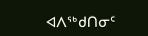ᐊᐱᖅᑯᑎᓂᑦ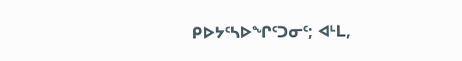ᑭᐅᔭᑦᓴᐅᖏᑦᑐᓂᑦ; ᐊᒻᒪ,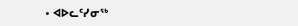• ᐊᐅᓚᑦᓯᓂᖅ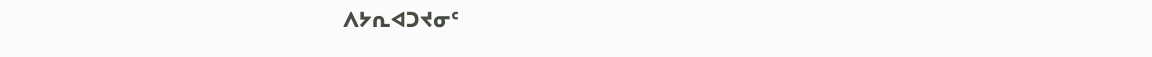ᐱᔭᕆᐊᑐᔪᓂᑦ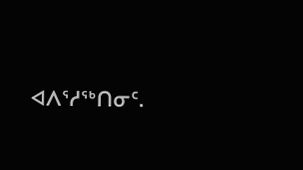ᐊᐱᕐᓱᖅᑎᓂᑦ.